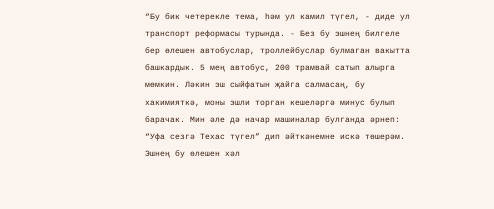“Бу бик четерекле тема, һәм ул камил түгел, - диде ул транспорт реформасы турында. - Без бу эшнең билгеле бер өлешен автобуслар, троллейбуслар булмаган вакытта башкардык. 5 мең автобус, 200 трамвай сатып алырга мөмкин. Ләкин эш сыйфатын җайга салмасаң, бу хакимияткә, моны эшли торган кешеләргә минус булып барачак. Мин әле дә начар машиналар булганда әрнеп: “Уфа сезгә Техас түгел” дип әйткәнемне искә төшерәм. Эшнең бу өлешен хәл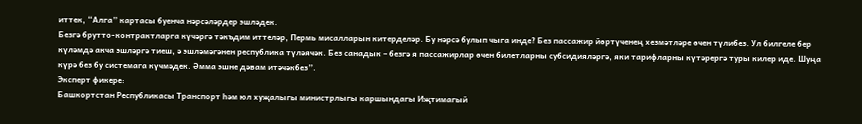иттек, “Алга” картасы буенча нәрсәләрдер эшләдек.
Безгә брутто-контрактларга күчәргә тәкъдим иттеләр, Пермь мисалларын китерделәр. Бу нәрсә булып чыга инде? Без пассажир йөртүченең хезмәтләре өчен түлибез. Ул билгеле бер күләмдә акча эшләргә тиеш, ә эшләмәгәнен республика түләячәк. Без санадык – безгә я пассажирлар өчен билетларны субсидияләргә, яки тарифларны күтәрергә туры килер иде. Шуңа күрә без бу системага күчмәдек. Әмма эшне дәвам итәчәкбез”.
Эксперт фикере:
Башкортстан Республикасы Транспорт һәм юл хуҗалыгы министрлыгы каршындагы Иҗтимагый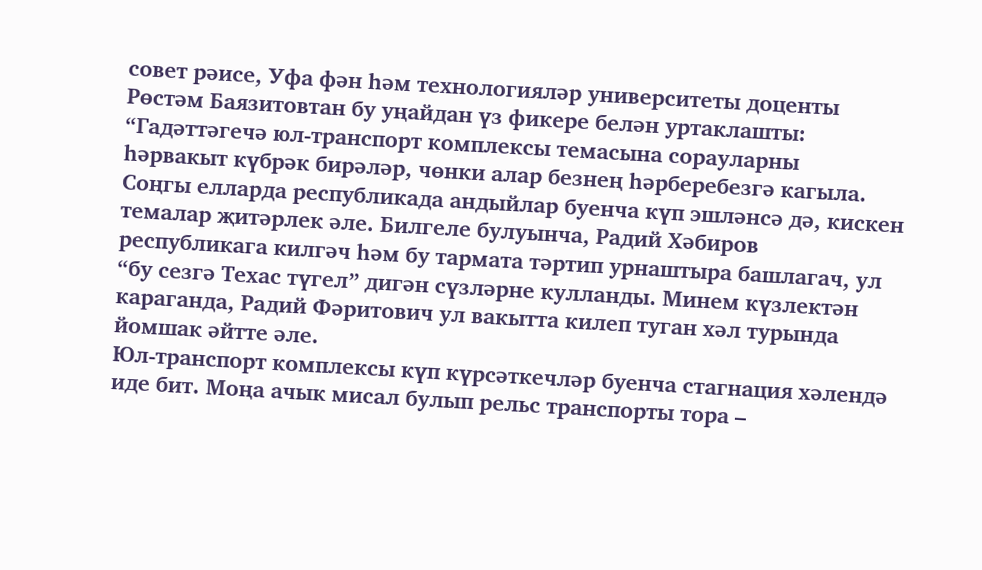совет рәисе, Уфа фән һәм технологияләр университеты доценты Рөстәм Баязитовтан бу уңайдан үз фикере белән уртаклашты:
“Гадәттәгечә юл-транспорт комплексы темасына сорауларны һәрвакыт күбрәк бирәләр, чөнки алар безнең һәрберебезгә кагыла. Соңгы елларда республикада андыйлар буенча күп эшләнсә дә, кискен темалар җитәрлек әле. Билгеле булуынча, Радий Хәбиров республикага килгәч һәм бу тармата тәртип урнаштыра башлагач, ул “бу сезгә Техас түгел” дигән сүзләрне кулланды. Минем күзлектән караганда, Радий Фәритович ул вакытта килеп туган хәл турында йомшак әйтте әле.
Юл-транспорт комплексы күп күрсәткечләр буенча стагнация хәлендә иде бит. Моңа ачык мисал булып рельс транспорты тора –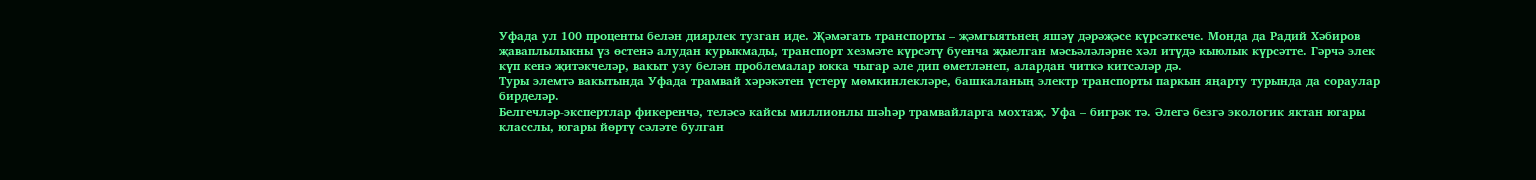Уфада ул 100 проценты белән диярлек тузган иде. Җәмәгать транспорты – җәмгыятьнең яшәү дәрәҗәсе күрсәткече. Монда да Радий Хәбиров җаваплылыкны үз өстенә алудан курыкмады, транспорт хезмәте күрсәтү буенча җыелган мәсьәләләрне хәл итүдә кыюлык күрсәтте. Гәрчә элек күп кенә җитәкчеләр, вакыт узу белән проблемалар юкка чыгар әле дип өметләнеп, алардан читкә китсәләр дә.
Туры элемтә вакытында Уфада трамвай хәрәкәтен үстерү мөмкинлекләре, башкаланың электр транспорты паркын яңарту турында да сораулар бирделәр.
Белгечләр-экспертлар фикеренчә, теләсә кайсы миллионлы шәһәр трамвайларга мохтаҗ. Уфа – бигрәк тә. Әлегә безгә экологик яктан югары класслы, югары йөртү сәләте булган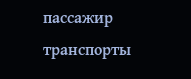пассажир транспорты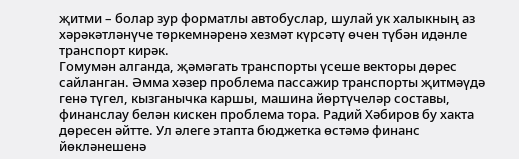җитми – болар зур форматлы автобуслар, шулай ук халыкның аз хәрәкәтләнүче төркемнәренә хезмәт күрсәтү өчен түбән идәнле транспорт кирәк.
Гомумән алганда, җәмәгать транспорты үсеше векторы дөрес сайланган. Әмма хәзер проблема пассажир транспорты җитмәүдә генә түгел, кызганычка каршы, машина йөртүчеләр составы, финанслау белән кискен проблема тора. Радий Хәбиров бу хакта дөресен әйтте. Ул әлеге этапта бюджетка өстәмә финанс йөкләнешенә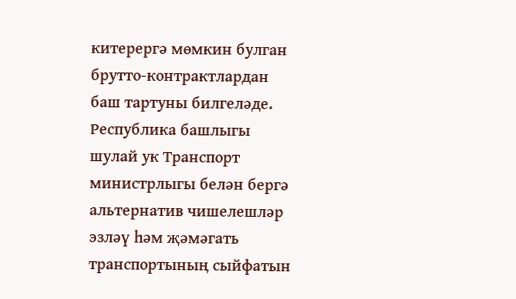китерергә мөмкин булган брутто-контрактлардан баш тартуны билгеләде. Республика башлыгы шулай ук Транспорт министрлыгы белән бергә альтернатив чишелешләр эзләү һәм җәмәгать транспортының сыйфатын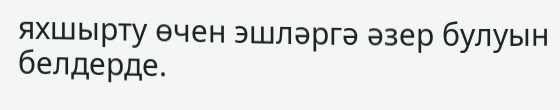яхшырту өчен эшләргә әзер булуын белдерде.